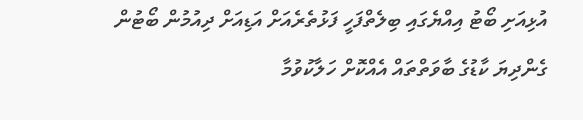އުޅިއަށި ބޯޓު އިއްޔެގައި ބިލެތްފަހީ ފަޅުތެރެއަށް އަޑިއަށް ދިއުމުން ބޯޓުން ގެންދިޔަ ކާޑުގެ ބާވަތްތައް އެއްކޮށް ހަލާކުވުމާ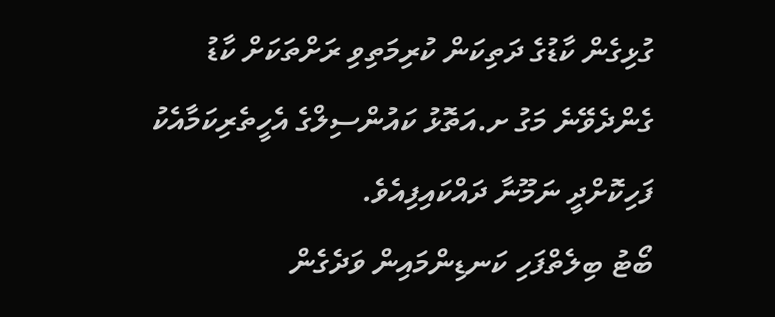ގުޅިގެން ކާޑުގެ ދަތިކަން ކުރިމަތިވި ރަށްތަކަށް ކާޑު ގެންދެވޭނެ މަގު ށ.އަތޮޅު ކައުންސިލްގެ އެހީތެރިކަމާއެކު ފަހިކޮށްދީ ނަމޫނާ ދައްކައިފިއެވެ.
ބޯޓު ބިލެތްފަހި ކަނޑިންމައިން ވަދެގެން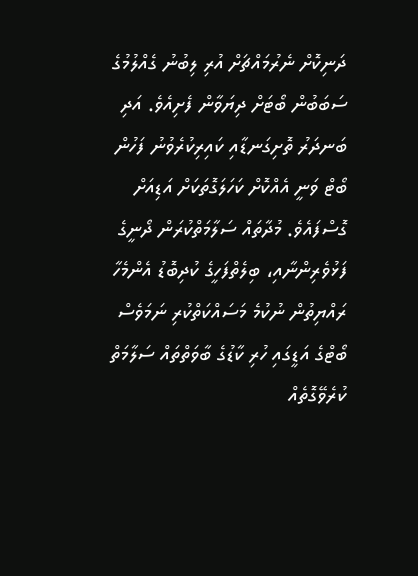ދަނިކޮށް ނެރުމައްޗަށް އުރި ލިބުނު ގެއްލުމުގެ ސަބަބުން ބޯޓަށް ދިޔަވާން ފެށިއެވެ. އަދި ބަނދަރު ތޮށިގަނޑާއި ކައިރިކުރެވުނު ފަހުން ބޯޓް ވަނީ އެއްކޮށް ކަހަލަގޮތަކަށް އަޑިއަށް ގޮސްފައެވެ. މުދާތައް ސަލާމަތްކުރަން ދޯނީގެ ފަޅުވެރިންނާއި، ބިލެތްފަހީގެ ކުދިބޮޑު އެންމެހާ ރައްޔިތުން ނުކުމެ މަސައްކަތްކުރި ނަމަވެސް ބޯޓްގެ އަޑީގައި ހުރި ކާޑުގެ ބާވަތްތައް ސަލާމަތް ކުރެވޭގޮތެއް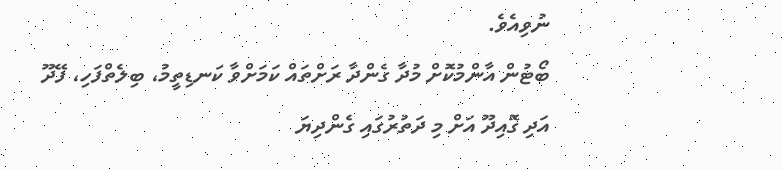ނުވިއެވެ.
ބޯޓުން އާންމުކޮށް މުދާ ގެންދާ ރަށްތައް ކަމަށްވާ ކަނޑިތީމު، ބިލެތްފަހި، ފޭދޫ އަދި ގޮއިދޫ އަށް މި ދަތުރުގައި ގެންދިޔަ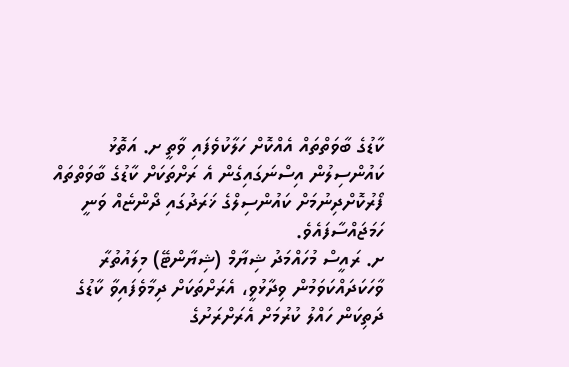ކާޑުގެ ބާވަތްތައް އެއްކޮށް ހަލާކުވެފައި ވާތީ ށ. އަތޮޅު ކައުންސިލުން އިސްނަގައިގެން އެ ރަށްތަކަށް ކާޑުގެ ބާވަތްތައް ފޯރުކޮށްދިނުމަށް ކައުންސިލްގެ ޚަރަދުގައި ދޯންޏެއް ވަނީ ހަމަޖައްސާފައެވެ.
ށ. ރައީސް މުހައްމަދު ޝިޔާމް (ޝިޔާންޓޭ) މިލައުތުރާ ވާހަކަދައްކަވަމުން ވިދާޅުވީ، އެރަށްތަކަށް ދިމާވެފައިވާ ކާޑުގެ ދަތިކަން ހައްލު ކުރުމަށް އެރަށްރަށުގެ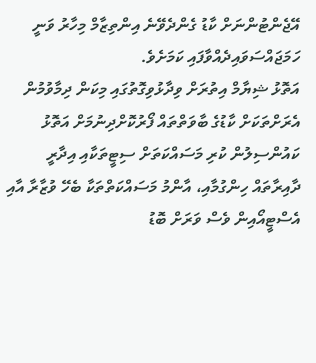އޭޖެންޓުންނަށް ކާޑު ގެންދެވޭނެ އިންތިޒާމް މިހާރު ވަނީ ހަމަޖައްސަވައިދެއްވާފައި ކަމަށެވެ.
އަތޮޅު ޝިޔާމް އިތުރަށް ވިދާޅުވިގޮތުގައި މިކަން ދިމާވުމުން އެރަށްތަކަށް ކާޑުގެ ބާވަތްތައް ފޯރުކޮށްދިނުމަށް އަތޮޅު ކައުންސިލުން ކުރި މަސައްކަތަށް ސިޓީތަކާއި އިދާރީ ދާއިރާތައް ހިންގުމާއި، އާންމު މަސައްކަތްތަކާ ބެހޭ ވުޒާރާ އާއި އެސްޓީއޯއިން ވެސް ވަރަށް ބޮޑު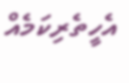އެހީތެރިކަމެއް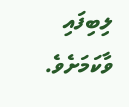ލިބިފައި ވާކަމަށެވެ.